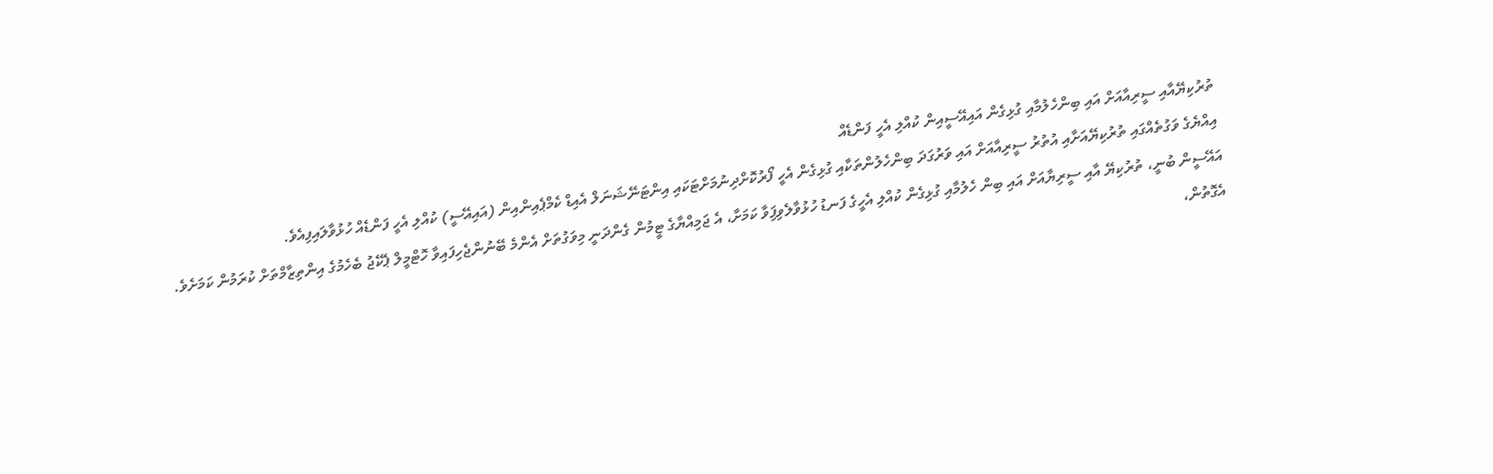ތުރުކިޔޭއާއި ސީރިއާއަށް އައި ބިންހެލުމާއި ގުޅިގެން އައިއޭސީއިން ކުއްލި އެހީ ފަންޑެއް
އިއްޔެގެ ވަގުތެއްގައި ތުރުކިޔޭއަށާއި އުތުރު ސީރިއާއަށް އައި ވަރުގަދަ ބިންހެލުންތަކާއި ގުޅިގެން އެހީ ފޯރުކޮށްދިނުމަށްޓަކައި އިންޓަނޭޝަނަލް އެއިޑް ކެމްޕެއިންއިން (އައިއޭސީ) ކުއްލި އެހީ ފަންޑެއް ހުޅުވާލައިފިއެވެ.
އައޭސީން ބުނީ، ތުރުކިޔޭ އާއި ސީރިޔާއަށް އައި ބިން ހެލުމާއި ގުޅިގެން ކުއްލި އެހީގެ ފަނޑު ހުޅުވާލެވިފަިވާ ކަމަށާ، އެ ޖަމިއްޔާގެ ޓީމުން ގެންދަނީ މިވަގުތަށް އެންމެ ބޭނުންޖެހިފައިވާ ހޮޓްމީލް ޕެކޭޖު ބެހެމުގެ އިންތިޒާމްތަށް ކުރަމުން ކަމަށެވެ.
އެގޮތުން،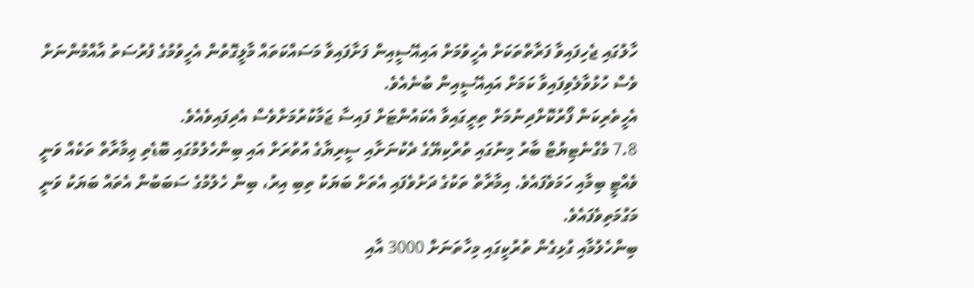ހާލުގައި ޖެހިފައިވާ ފަރާތްތަކަށް އެހީވުމަށް އައިއޭސީއިން ފަށާފައިވާ މަސައްކަތައް މާލީގޮތުން އެހީވުމުގެ ފުރުސަތު އާއްމުންނަށް ވެސް ހުޅުވާލެވިފައިވާ ކަމަށް އައިއޭސީއިން ބުނެއެވެ.
އެހީތެރިކަން ފޯރުކޮށްދިނުމަށް ތިރީގައިވާ އެކައުންޓަށް ފައިސާ ޖަމާކުރުމަށްވެސް އެދިފައިވެއެވެ.
7.8 މެގްނެޓިޔުޓް ބާރު މިނުގައި ތުރްކިޔޭގެ ދެކުނަށާއި ސީރިޔާގެ އުތުރަށް އައި ބިންހެލުމުގައި ބޮޑެތި ޢިމާރާތް ތަކެއް ވަނީ ވެއްޓީ ބިމާއި ހަމަވެފައެވެ. އިމާރާތް ތަކުގެ ދަށުވެފައި އެތަށް ބަޔަކު ތިބި އިރު، ބިން ހެލުމުގެ ސަބަބުން އެތައް ބަޔަކު ވަނީ މަގުމަތިވެފައެވެ.
ބިންހެލުމާއި ގުޅިގެން ތުރުކީގައި މިހާތަނަށް 3000 އާއި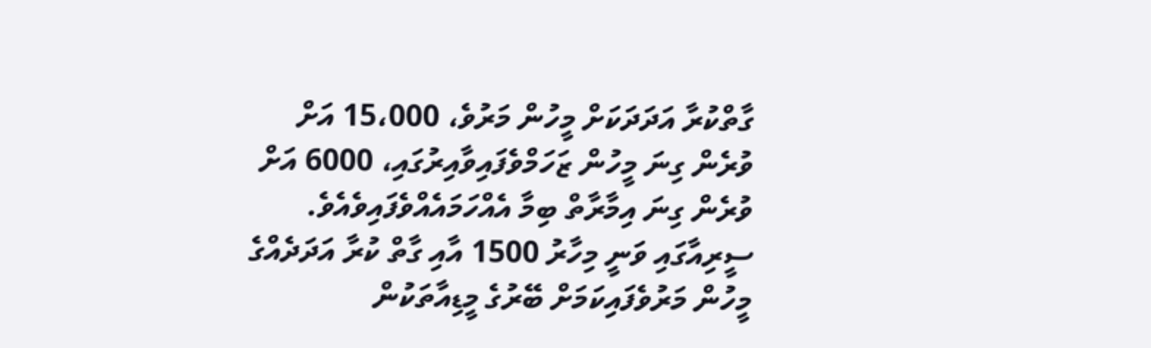ގާތްކުރާ އަދަދަކަށް މީހުން މަރުވެ، 15،000 އަށް ވުރެން ގިނަ މީހުން ޒަހަމްވެފައިވާއިރުގައި، 6000 އަށް ވުރެން ގިނަ އިމާރާތް ބިމާ އެއްހަމައެއްވެފައިވެއެވެ. ސީރިއާގައި ވަނީ މިހާރު 1500 އާއި ގާތް ކުރާ އަދަދެއްގެ މީހުން މަރުވެފައިކަމަށް ބޭރުގެ މީޑިއާތަކުން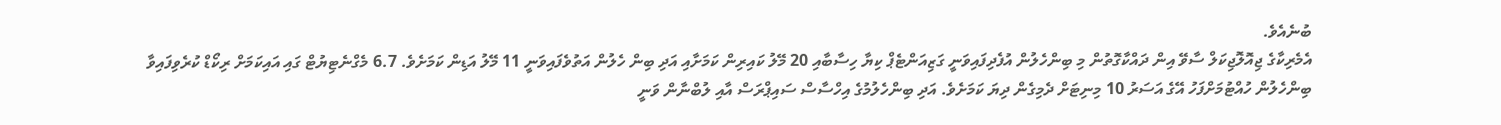ބުނެއެވެ.
އެމެރިކާގެ ޖިއޮލޮޖިކަލް ސާވޭ އިން ދައްކާގޮތުން މި ބިންހެލުން އުފެދިފައިވަނީ ގަޒިއަންޓެޕް ކިޔާ ހިސާބާއި 20 މޭލު ކައިރިން ކަމަށާއި އަދި ބިން ހެލުން އަތުވެފައިވަނީ 11 މޭލު އަޑިން ކަމަށެވެ. 6.7 މެގްނެޓިޔުޓް ގައި އައިކަމަށް ރިކޯޑް ކުރެވިފައިވާ ބިންހެލުން ހުއްޓުމަށްފަހު އޭގެ އަސަރު 10 މިނިޓަށް ދެމިގެން ދިޔަ ކަމަށެވެ. އަދި ބިންހެލުމުގެ އިހްސާސް ސައިޕްރަސް އާއި ލުބްނާން ވަނީ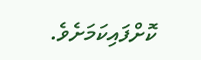ކޮށްފައިކަމަށެވެ.